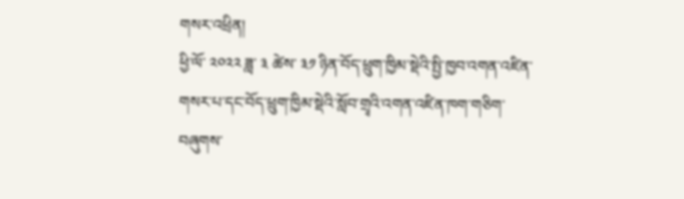གསར་འཕྲིན།
ཕྱི་ལོ་ ༢༠༢༢ ཟླ་ ༣ ཚེས་ ༣༡ ཉིན་བོད་ཕྲུག་ཁྱིམ་སྡེའི་སྤྱི་ཁྱབ་འགན་འཛིན་གསར་པ་དང་བོད་ཕྲུག་ཁྱིམ་སྡེའི་སློབ་གྲྭའི་འགན་འཛིན་ཁག་གཅིག་བཞུགས་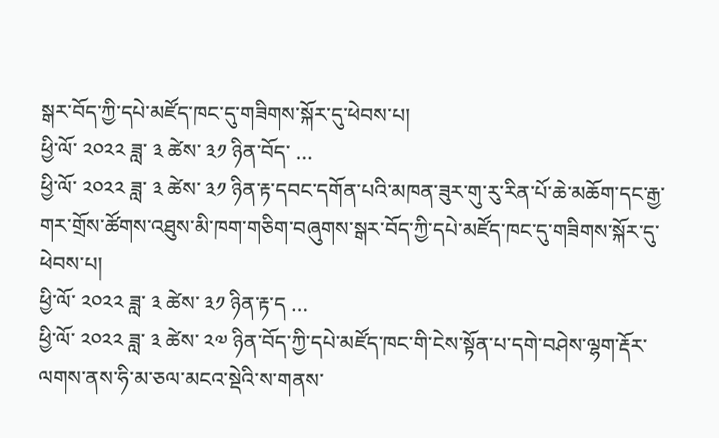སྒར་བོད་ཀྱི་དཔེ་མཛོད་ཁང་དུ་གཟིགས་སྐོར་དུ་ཕེབས་པ།
ཕྱི་ལོ་ ༢༠༢༢ ཟླ་ ༣ ཚེས་ ༣༡ ཉིན་བོད་ …
ཕྱི་ལོ་ ༢༠༢༢ ཟླ་ ༣ ཚེས་ ༣༡ ཉིན་རྟ་དབང་དགོན་པའི་མཁན་ཟུར་གུ་རུ་རིན་པོ་ཆེ་མཆོག་དང་རྒྱ་གར་གྲོས་ཚོགས་འཐུས་མི་ཁག་གཅིག་བཞུགས་སྒར་བོད་ཀྱི་དཔེ་མཛོད་ཁང་དུ་གཟིགས་སྐོར་དུ་ཕེབས་པ།
ཕྱི་ལོ་ ༢༠༢༢ ཟླ་ ༣ ཚེས་ ༣༡ ཉིན་རྟ་ད …
ཕྱི་ལོ་ ༢༠༢༢ ཟླ་ ༣ ཚེས་ ༢༧ ཉིན་བོད་ཀྱི་དཔེ་མཛོད་ཁང་གི་ངེས་སྟོན་པ་དགེ་བཤེས་ལྷག་རྡོར་ལགས་ནས་ཧི་མ་ཅལ་མངའ་སྡེའི་ས་གནས་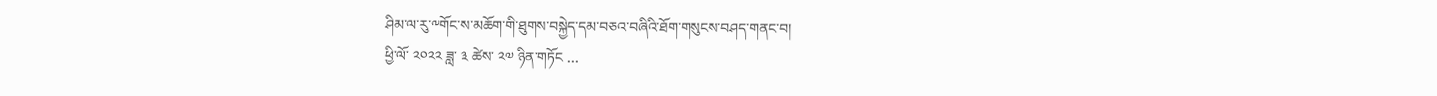ཤིམ་ལ་རུ་༸གོང་ས་མཆོག་གི་ཐུགས་བསྐྱེད་དམ་བཅའ་བཞིའི་ཐོག་གསུངས་བཤད་གནང་བ།
ཕྱི་ལོ་ ༢༠༢༢ ཟླ་ ༣ ཚེས་ ༢༧ ཉིན་གཏོང …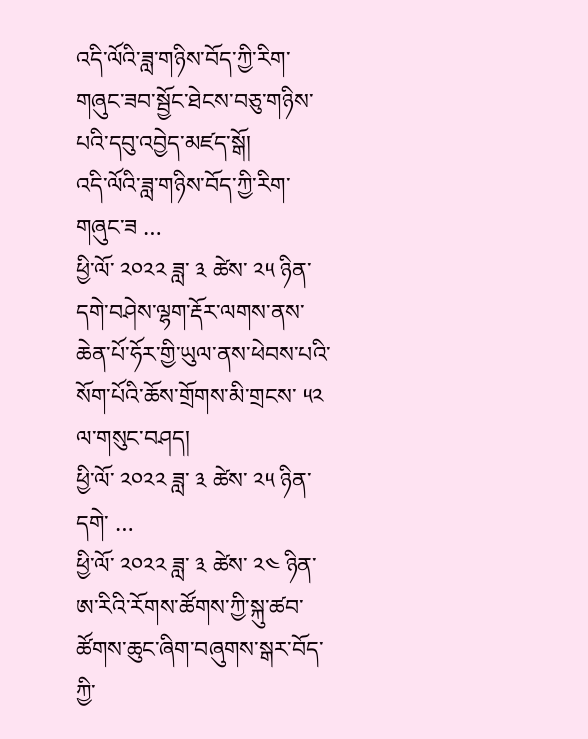འདི་ལོའི་ཟླ་གཉིས་བོད་ཀྱི་རིག་གཞུང་ཟབ་སྦྱོང་ཐེངས་བཅུ་གཉིས་པའི་དབུ་འབྱེད་མཛད་སྒོ།
འདི་ལོའི་ཟླ་གཉིས་བོད་ཀྱི་རིག་གཞུང་ཟ …
ཕྱི་ལོ་ ༢༠༢༢ ཟླ་ ༣ ཚེས་ ༢༥ ཉིན་དགེ་བཤེས་ལྷག་རྡོར་ལགས་ནས་ཆེན་པོ་ཧོར་གྱི་ཡུལ་ནས་ཕེབས་པའི་སོག་པོའི་ཆོས་གྲོགས་མི་གྲངས་ ༥༢ ལ་གསུང་བཤད།
ཕྱི་ལོ་ ༢༠༢༢ ཟླ་ ༣ ཚེས་ ༢༥ ཉིན་དགེ་ …
ཕྱི་ལོ་ ༢༠༢༢ ཟླ་ ༣ ཚེས་ ༢༤ ཉིན་ཨ་རིའི་རོགས་ཚོགས་ཀྱི་སྐུ་ཚབ་ཚོགས་ཆུང་ཞིག་བཞུགས་སྒར་བོད་ཀྱི་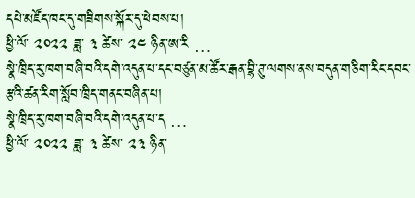དཔེ་མཛོད་ཁང་དུ་གཟིགས་སྐོར་དུ་ཕེབས་པ།
ཕྱི་ལོ་ ༢༠༢༢ ཟླ་ ༣ ཚེས་ ༢༤ ཉིན་ཨ་རི …
སྣེ་ཁྲིད་རུ་ཁག་བཞི་བའི་དགེ་འདུན་པ་དང་བཙུན་མ་ཚོར་རྒན་བྷི་ཊུ་ལགས་ནས་བདུན་གཅིག་རིང་དབང་རྩའི་ཚན་རིག་སློབ་ཁྲིད་གནང་བཞིན་པ།
སྣེ་ཁྲིད་རུ་ཁག་བཞི་བའི་དགེ་འདུན་པ་ད …
ཕྱི་ལོ་ ༢༠༢༢ ཟླ་ ༣ ཚེས་ ༢༣ ཉིན་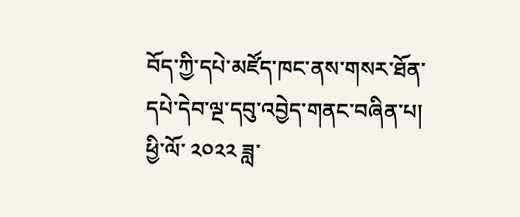བོད་ཀྱི་དཔེ་མཛོད་ཁང་ནས་གསར་ཐོན་དཔེ་དེབ་ལྔ་དབུ་འབྱེད་གནང་བཞིན་པ།
ཕྱི་ལོ་ ༢༠༢༢ ཟླ་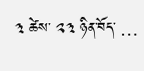༣ ཚེས་ ༢༣ ཉིན་བོད་ …